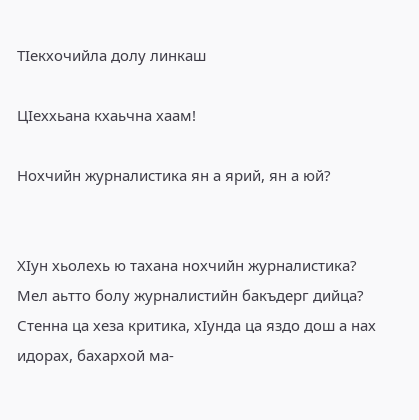ТIекхочийла долу линкаш

ЦIеххьана кхаьчна хаам!

Нохчийн журналистика ян а ярий, ян а юй?


ХIун хьолехь ю тахана нохчийн журналистика? Мел аьтто болу журналистийн бакъдерг дийца? Стенна ца хеза критика, хIунда ца яздо дош а нах идорах, бахархой ма-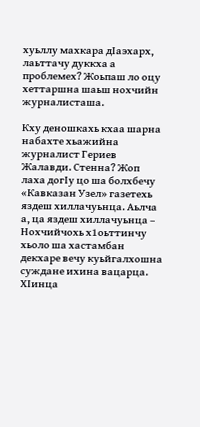хуьллу махкара дIаэхарх, лаьттачу дуккха а проблемех? Жоьпаш ло оцу хеттаршна шаьш нохчийн журналисташа.

Кху деношкахь кхаа шарна набахте хьажийна журналист Гериев Жалавди. Стенна? Жоп лаха догIу цо ша болхбечу «Кавказан Узел» газетехь яздеш хиллачуьнца. Аьлча а, ца яздеш хиллачуьнца – Нохчийчохь х1оьттинчу хьоло ша хастамбан декхаре вечу куьйгалхошна суждане ихина вацарца. ХIинца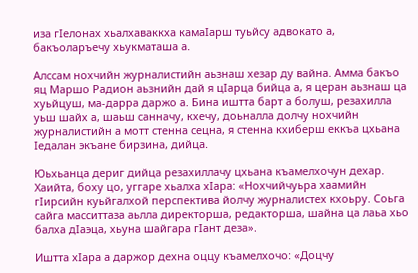иза гIелонах хьалхаваккха камаIарш туьйсу адвокато а, бакъоларъечу хьукматаша а.

Алссам нохчийн журналистийн аьзнаш хезар ду вайна. Амма бакъо яц Маршо Радион аьзнийн дай я цIарца бийца а, я церан аьзнаш ца хуьйцуш, ма-дарра даржо а. Бина иштта барт а болуш, резахилла уьш шайх а, шаьш санначу, кхечу, доьналла долчу нохчийн журналистийн а мотт стенна сецна, я стенна кхиберш еккъа цхьана Iедалан экъане бирзина, дийца.

Юьхьанца дериг дийца резахиллачу цхьана къамелхочун дехар. Хаийта, боху цо, уггаре хьалха хIара: «Нохчийчуьра хаамийн гIирсийн куьйгалхой перспектива йолчу журналистех кхоьру. Соьга сайга масситтаза аьлла директорша, редакторша, шайна ца лаьа хьо балха дIаэца, хьуна шайгара гIант деза».

Иштта хIара а даржор дехна оццу къамелхочо: «Доцчу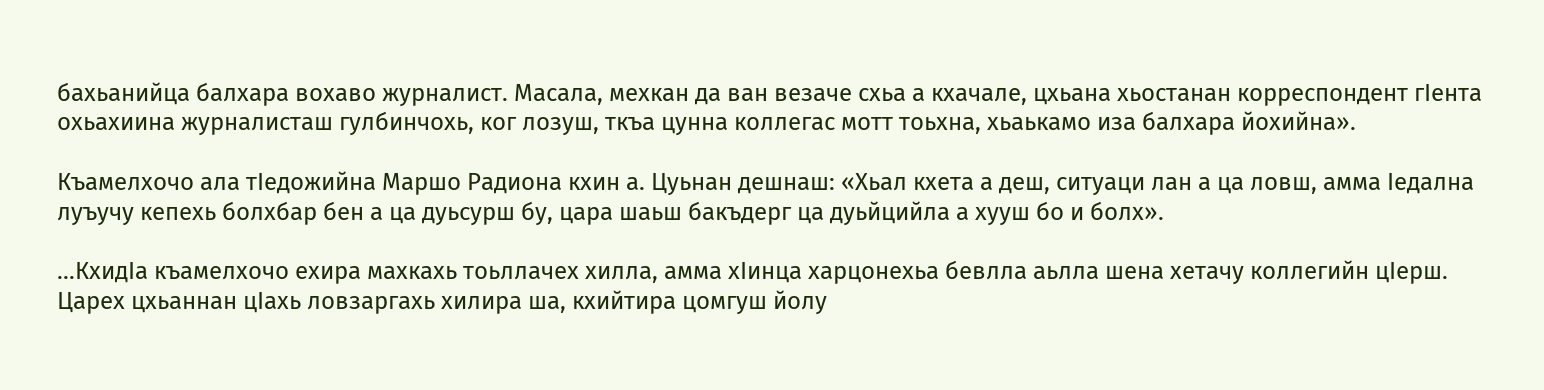бахьанийца балхара вохаво журналист. Масала, мехкан да ван везаче схьа а кхачале, цхьана хьостанан корреспондент гIента охьахиина журналисташ гулбинчохь, ког лозуш, ткъа цунна коллегас мотт тоьхна, хьаькамо иза балхара йохийна».

Къамелхочо ала тIедожийна Маршо Радиона кхин а. Цуьнан дешнаш: «Хьал кхета а деш, ситуаци лан а ца ловш, амма Iедална луъучу кепехь болхбар бен а ца дуьсурш бу, цара шаьш бакъдерг ца дуьйцийла а хууш бо и болх».

...КхидIа къамелхочо ехира махкахь тоьллачех хилла, амма хIинца харцонехьа бевлла аьлла шена хетачу коллегийн цIерш. Царех цхьаннан цIахь ловзаргахь хилира ша, кхийтира цомгуш йолу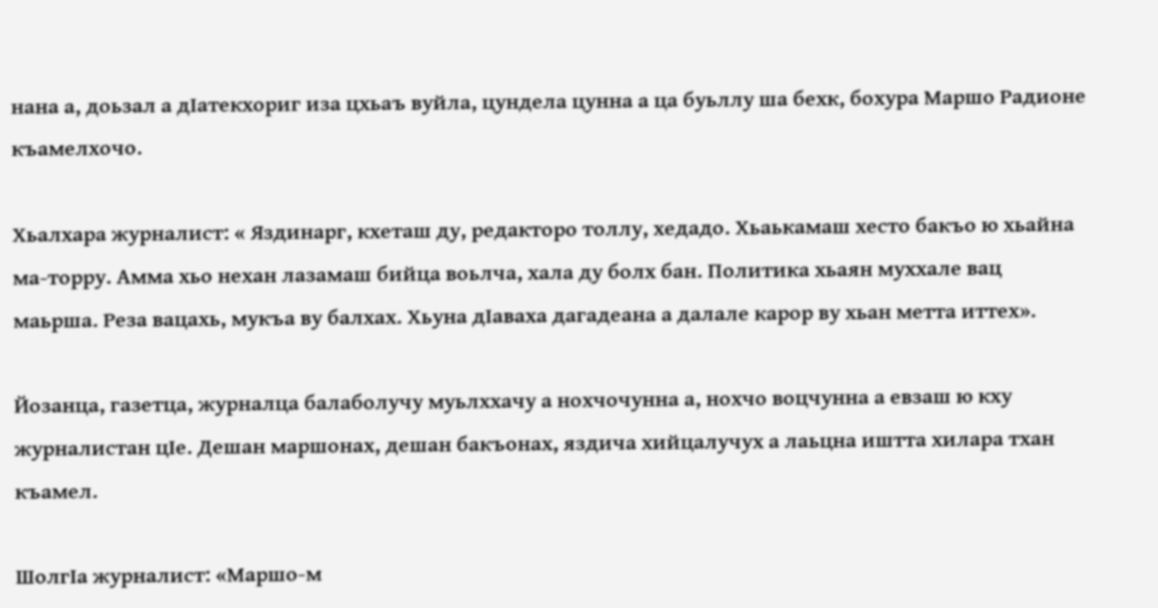нана а, доьзал а дIатекхориг иза цхьаъ вуйла, цундела цунна а ца буьллу ша бехк, бохура Маршо Радионе къамелхочо.

Хьалхара журналист: « Яздинарг, кхеташ ду, редакторо толлу, хедадо. Хьаькамаш хесто бакъо ю хьайна ма-торру. Амма хьо нехан лазамаш бийца воьлча, хала ду болх бан. Политика хьаян муххале вац маьрша. Реза вацахь, мукъа ву балхах. Хьуна дIаваха дагадеана а далале карор ву хьан метта иттех».

Йозанца, газетца, журналца балаболучу муьлххачу а нохчочунна а, нохчо воцчунна а евзаш ю кху журналистан цIе. Дешан маршонах, дешан бакъонах, яздича хийцалучух а лаьцна иштта хилара тхан къамел.

ШолгIа журналист: «Маршо-м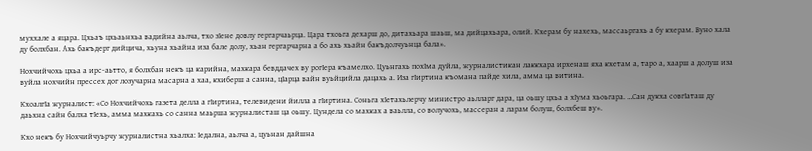муххале а яцара. Цхьаъ цхьаьнхьа вадийна аьлча, тхо зIене довлу гергарчаьрца. Цара тхоьга дехарш до, дитахьара шаьш, ма дийцахьара, олий. Кхерам бу нахехь, массаьргахь а бу кхерам. Вуно хала ду болхбан. Ахь бакъдерг дийцича, хьуна хьайна иза бале долу, хьан гергарчарна а бо ахь хьайн бакъдолчуьнца бала».

Нохчийчохь цхьа а ирс-аьтто, я болхбан некъ ца карийна, махкара бевддачех ву рогIера къамелхо. Цуьнгахь похIма дуйла, журналистикан лаккхара ирхенаш яха кхетам а, таро а, хаарш а долуш иза вуйла нохчийн прессех дог лозучарна масарна а хаа, кхиберш а санна, цIарца вайн вуьйцийла дацахь а. Иза гIиртина къомана пайде хила, амма ца витина.

КхоалгIа журналист: «Со Нохчийчохь газета делла а гIиртина, телевидени йилла а гIиртина. Соньга хIетахьлерчу министро аьлларг дара, ца оьшу цхьа а хIума хьоьгара. …Сан дукха совгIаташ ду даьхна сайн балха тIехь, амма махкахь со санна маьрша журналисташ ца оьшу. Цундела со махках а ваьлла, со волучохь, массеран а ларам болуш, болхбеш ву».

Кхо некъ бу Нохчийчуьрчу журналистна хьалха: Iедална, аьлча а, цуьнан дайшна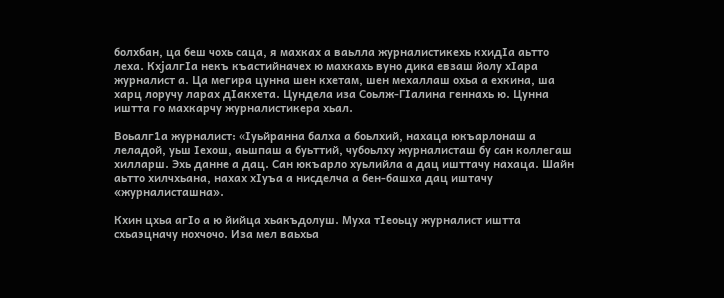болхбан, ца беш чохь саца, я махках а ваьлла журналистикехь кхидIа аьтто леха. КхjалгIа некъ къастийначех ю махкахь вуно дика евзаш йолу хIара журналист а. Ца мегира цунна шен кхетам, шен мехаллаш охьа а ехкина, ша харц лоручу ларах дIакхета. Цундела иза Соьлж-ГIалина геннахь ю. Цунна иштта го махкарчу журналистикера хьал.

Воьалг1а журналист: «Iуьйранна балха а боьлхий, нахаца юкъарлонаш а леладой, уьш Iехош, аьшпаш а буьттий, чубоьлху журналисташ бу сан коллегаш хилларш. Эхь данне а дац. Сан юкъарло хуьлийла а дац ишттачу нахаца. Шайн аьтто хилчхьана, нахах хIуъа а нисделча а бен-башха дац иштачу «журналисташна».

Кхин цхьа агIо а ю йийца хьакъдолуш. Муха тIеоьцу журналист иштта схьаэцначу нохчочо. Иза мел ваьхьа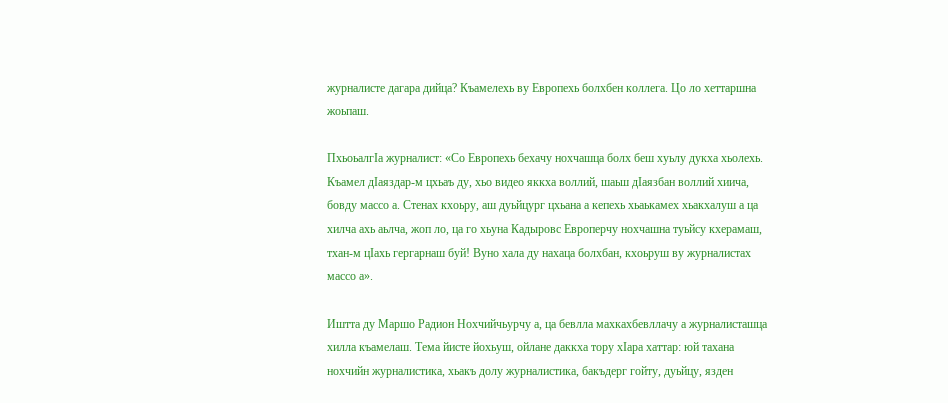журналисте дагара дийца? Къамелехь ву Европехь болхбен коллега. Цо ло хеттаршна жоьпаш.

ПхьоьалгIа журналист: «Со Европехь бехачу нохчашца болх беш хуьлу дукха хьолехь. Къамел дIаяздар-м цхьаъ ду, хьо видео яккха воллий, шаьш дIаязбан воллий хиича, бовду массо а. Стенах кхоьру, аш дуьйцург цхьана а кепехь хьаькамех хьакхалуш а ца хилча ахь аьлча, жоп ло, ца го хьуна Кадыровс Европерчу нохчашна туьйсу кхерамаш, тхан-м цIахь гергарнаш буй! Вуно хала ду нахаца болхбан, кхоьруш ву журналистах массо а».

Иштта ду Маршо Радион Нохчийчьурчу а, ца бевлла махкахбевллачу а журналисташца хилла къамелаш. Тема йисте йохьуш, ойлане даккха тору хIара хаттар: юй тахана нохчийн журналистика, хьакъ долу журналистика, бакъдерг гойту, дуьйцу, язден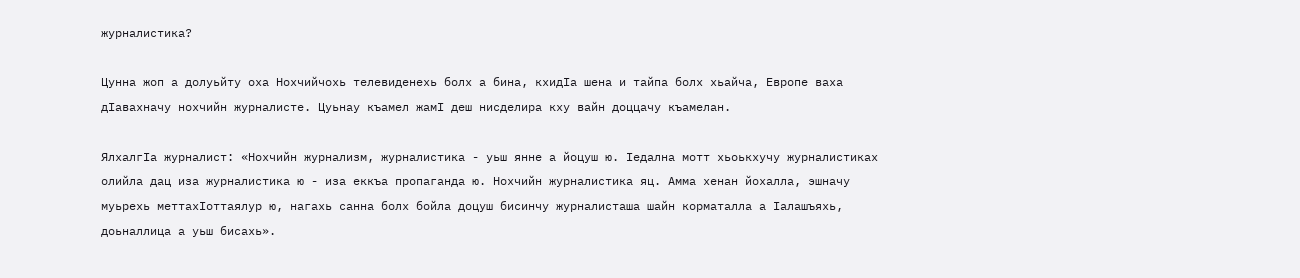журналистика?

Цунна жоп а долуьйту оха Нохчийчохь телевиденехь болх а бина, кхидIа шена и тайпа болх хьайча, Европе ваха дIавахначу нохчийн журналисте. Цуьнаy къамел жамI деш нисделира кху вайн доццачу къамелан.

ЯлхалгIа журналист: «Нохчийн журнализм, журналистика - уьш янне а йоцуш ю. Iедална мотт хьоькхучу журналистиках олийла дац иза журналистика ю - иза еккъа пропаганда ю. Нохчийн журналистика яц. Амма хенан йохалла, эшначу муьрехь меттахIоттаялур ю, нагахь санна болх бойла доцуш бисинчу журналисташа шайн корматалла а Iалашъяхь, доьналлица а уьш бисахь».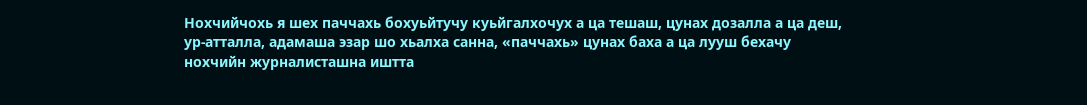Нохчийчохь я шех паччахь бохуьйтучу куьйгалхочух а ца тешаш, цунах дозалла а ца деш, ур-атталла, адамаша эзар шо хьалха санна, «паччахь» цунах баха а ца лууш бехачу нохчийн журналисташна иштта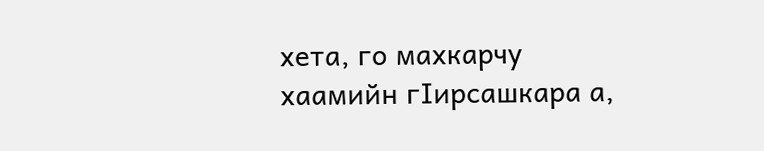хета, го махкарчу хаамийн гIирсашкара а,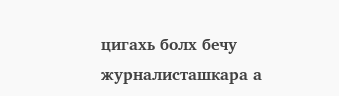цигахь болх бечу журналисташкара а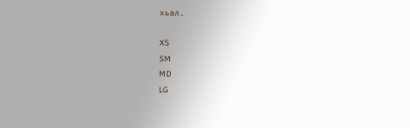хьал.

XS
SM
MD
LG